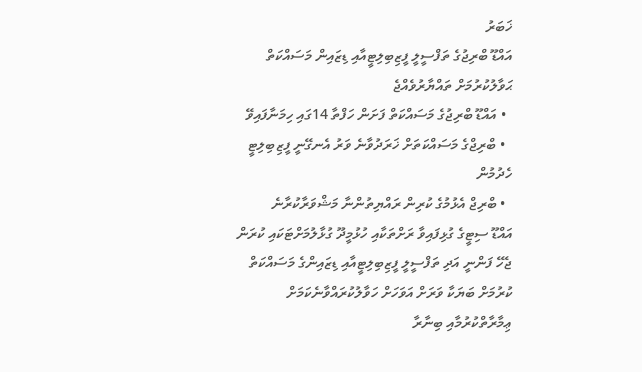ޚަބަރު
އައްޑޫ ބްރިޖުގެ ތަފްސީލީ ފީޒިބިލިޓީއާއި ޑިޒައިން މަސައްކަތް ޙަވާލުކުރުމަށް ތައްޔާރުވެއްޖެ
  • އައްޑޫ ބްރިޖުގެ މަސައްކަތް ފަށަން ހަފްތާ 14ގައި ހިމަނާފައިވޭ
  • ބްރިޖްގެ މަސައްކަތަށް ޚަރަދުވާނެ ވަރު އެނގޭނީ ފީޒިބިލިޓީ ހެދުމުން
  • ބްރިޖް އެޅުމުގެ ކުރިން ރައްޔިތުންނާ މަޝްވަރާކުރާނެ
އައްޑޫ ސިޓީގެ ގުޅިފައިވާ ރަށްތަކާއި ހުޅުމީދޫ ގުޅާލުމަށްޓަކައި ކުރަން ޖެހޭ ފަންނީ އަދި ތަފްސީލީ ފީޒިބިލިޓީއާއި ޑިޒައިންގެ މަސައްކަތް ކުރުމަށް ބަޔަކާ ވަރަށް އަވަހަށް ހަވާލުކުރައްވާނެކަމަށް ޢިމާރާތްކުރުމާއި ބިނާރާ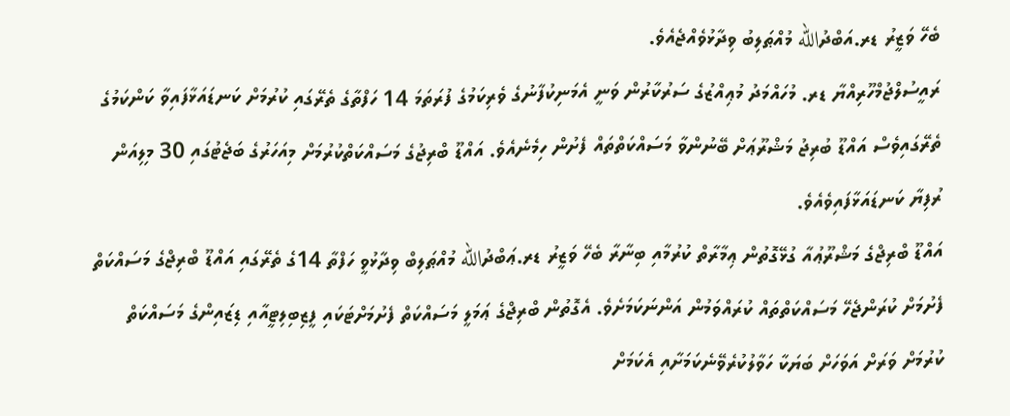ބެހޭ ވަޒީރު ޑރ.އަބްދުالله މުއްޠަލިބު ވިދާޅުވެއްޖެއެވެ.
ރައީސުލްޖުމްހޫރިއްޔާ ޑރ. މުހައްމަދު މުޢިއްޒުގެ ސަރުކާރުން ވަނީ އެމަނިކުފާނުގެ ވެރިކަމުގެ ފުރަތަމަ 14 ހަފްތާގެ ތެރޭގައި ކުރުމަށް ކަނޑައަޅާފައިވާ ކަންކަމުގެ ތެރޭގައިވެސް އައްޑޫ ބުރިޖު މަޝްރޫޢަށް ބޭނުންވާ މަސައްކަތްތައް ފެށުން ހިމެނެއެވެ. އައްޑޫ ބްރިޖުގެ މަސައްކަތްކުރުމަށް މިއަހަރުގެ ބަޖެޓުގައި 30 މިލިއަން ރުފިޔާ ކަނޑައަޅާފައިވެއެވެ.
އައްޑޫ ބްރިޖްގެ މަޝްރޫޢުއާ ގުޅޭގޮތުން ޢިމާރާތް ކުރުމާއި ބިނާރާ ބެހޭ ވަޒީރު ޑރ.ޢަބްދުالله މުއްޠަލިބް ވިދާޅުވީ ހަފްތާ 14ގެ ތެރޭގައި އައްޑޫ ބްރިޖްގެ މަސައްކަތް ފެށުމަށް ކުރަންޖެހޭ މަސައްކަތްތައް ކުރައްވަމުން އަންނަކަމަށެވެ. އެގޮތުން ބްރިޖްގެ ޢަމަލީ މަސައްކަތް ފެށުމަށްޓަކައި ފީޒިބިލިޓީއާއި ޑިޒައިންގެ މަސައްކަތް ކުރުމަށް ވަރަށް އަވަހަށް ބަޔަކާ ހަވާލުކުރެވޭނެކަމަށާއި އެކަމަށް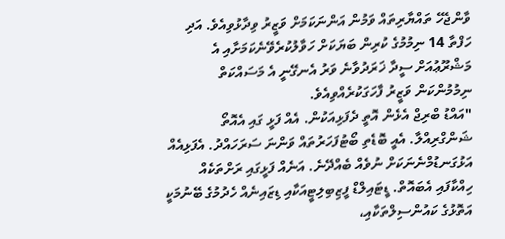ވާންޖެހޭ ތައްޔާރިތައް ވަމުން އަންނަކަމަށް ވަޒީރު ވިދާޅުވިއެވެ. އަދި ހަފްތާ 14 ނިމުމުގެ ކުރިން ބަޔަކަށް ހަވާލުކުރެވޭނެކަމަށާއި އެ މަޝްރޫޢުއަށް ސީދާ ޚަރަދުވާނެ ވަރު އެނގޭނީ އެ މަސައްކަތް ނިމުމުންކަން ވަޒީރު ފާހަގަކުރެއްވިއެވެ.
"އައްޑު ބްރިޖް އެޅެން އޮތީ ދެފަޅިއަކުން. އެއް ފަޅީ ގައި އެއޮތޯ ޝަންގްރިއްލާ. އެއީ ބޮޑެތި ބޯޓުފަހަރުތައް ވަންނަ ސަރަހައްދު. އެފަޅިއެއް އަޅުގަނޑުމްނެނަކަށް ނުވެއް ބެއްދޭނެ. އަނެއް ފަޅީގައި ރަށްތަކެއް ހިއްކާފައި އެބައޮތް. ޑީޓައިލްޑް ފީޒިބިލިޓީއަކާއި ޑިޒައިނެއް ހެދުމުގެ ބޭނުމަކީ އަތޮޅުގެ ކައުންސިލްތަކާއި،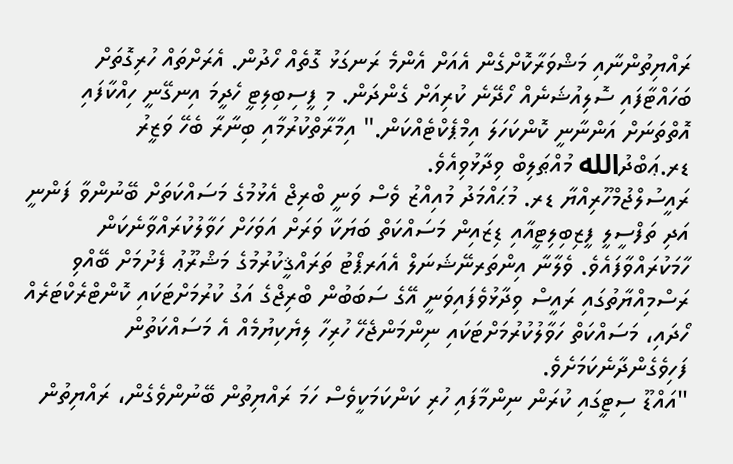ރައްޔިތުންނާއި މަޝްވަރާކޮށްގެން އެއަށް އެންމެ ރަނގަޅު ގޮތެއް ހޯދުން. އެރަށްތައް ހުރިގޮތަށް ބަހައްޓާފައި ސޮލިއުޝަނެއް ހޯދޭނެ ކުރިއަށް ގެންދަން. މި ފީސިބިލިޓީ ހެދީމަ އިނގޭނީ ހިއްކާފައި އޮތްތަނަށް އަންނާނީ ކޮންކަހަލަ އިމްޕެކްޓެއްކަން." އިމާރާތްކުރުމާއި ބިނާރާ ބެހޭ ވަޒީރު ޑރ.ޢަބްދުالله މުއްޠަލިބް ވިދާޅުވިއެވެ.
ރައީސުލްޖުމްހޫރިއްޔާ ޑރ. މުޙައްމަދު މުއިއްޒު ވެސް ވަނީ ބްރިޖް އެޅުމުގެ މަސައްކަތަށް ބޭނުންވާ ފަންނީ އަދި ތަފްސީލީ ފީޒިބިލިޓީއާއި ޑިޒައިން މަސައްކަތް ބަޔަކާ ވަރަށް އަވަހަށް ހަވާލުކުރައްވާނެކަން ހާމަކުރައްވާފައެވެ. ވެލާނާ އިންތަރނޭޝަނަލް އެއަރޕޯޓު ތަރައްޤީކުރުމުގެ މަޝްރޫޢު ފެށުމަށް ބޭއްވި ރަސްމިއްޔާތުގައި ރައީސް ވިދާޅުވެފައިވަނީ އޭގެ ސަބަބުން ބްރިޖްގެ އަގު ކުރުމަށްޓަކައި ކޮންޓްރެކްޓަރެއް ހޯދައި، މަސައްކަތް ހަވާލުކުރުމަށްޓަކައި ނިންމަންޖެހޭ ހުރިހާ ލިޔެކިޔުމެއް އެ މަސައްކަތުން ފަހިވެގެންދާނެކަމަށެވެ.
"އައްޑޫ ސިޓީގައި ކުރަން ނިންމާފައި ހުރި ކަންކަމަކީވެސް ހަމަ ރައްޔިތުން ބޭނުންވެގެން، ރައްޔިތުން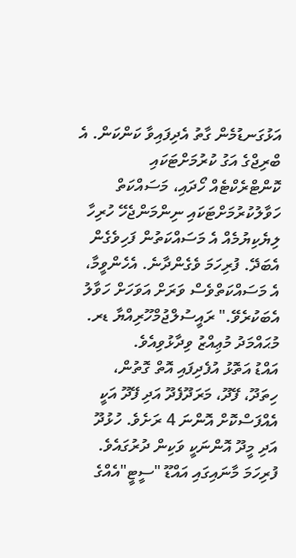އަޅުގަނޑުމެން ގާތު އެދިފައިވާ ކަންކަން. އެ ބްރިޖްގެ އަގު ކުރުމަށްޓަކައި ކޮންޓްރެކްޓެއް ހޯދައި، މަސައްކަތް ހަވާލުކުރުމަށްޓަކައި ނިންމަންޖެހޭ ހުރިހާ ލިޔެކިޔުމެއް އެ މަސައްކަތުން ފަހިވެގެން އެބަދޭ. ފުރިހަމަ ވެގެންދާނެ. އެހެންވީމާ، އެ މަސައްކަތްވެސް ވަރަށް އަވަހަށް ހަވާލު އެބަކުރެވޭ." ރައީސުލްޖުމްހޫރިއްޔާ ޑރ. މުޙައްމަދު މުޢިއްޒު ވިދާޅުވިއެވެ.
އައްޑު އަތޮޅު އުފެދިފައި އޮތް ގޮތުން، ހިތަދޫ، ފޭދޫ، މަރަދޫފެދޫ އަދި ފޭދޫ އަކީ އެއްފަސްކޮށް އޮންނަ 4 ރަށެވެ. ހުޅުދޫ އަދި މީދޫ އޮންނަކީ ވަކިން ދުރުގައެވެ. ފުރިހަމަ މާނައިގައި އައްޑޫ "ސީޓީ"އެއްގެ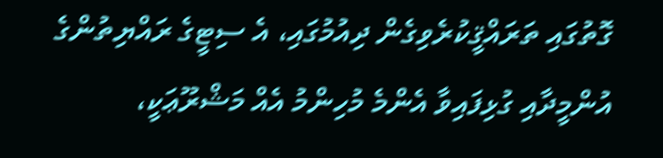ގޮތުގައި ތަރައްޤީކުރެވިގެން ދިއުމުގައި، އެ ސިޓީގެ ރައްޔިތުންގެ އުންމީދާއި ގުޅިފައިވާ އެންމެ މުހިންމު އެއް މަޝްރޫޢަކީ،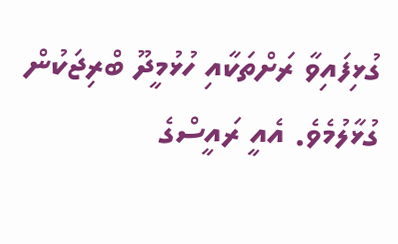ގުޅިފައިވާ ރަށްތަކާއި ހުޅުމީދޫ ބްރިޖަކުން ގުޅާލުމެވެ. އެއީ ރައީސްގެ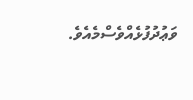ވަޢުދުފުޅެއްވެސްމެއެވެ.